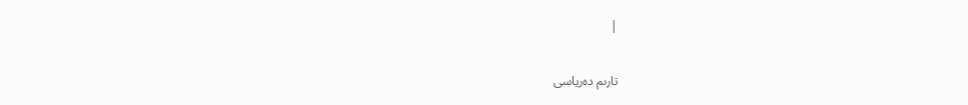|

تارىم دەرياسى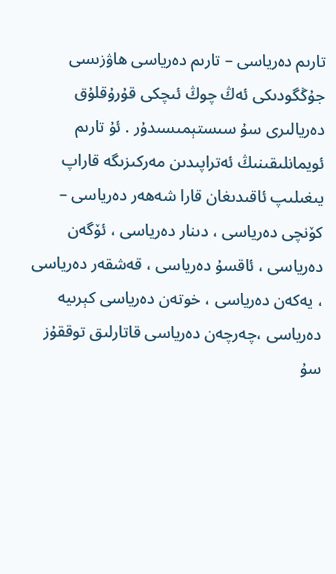تارىم دەرياسى – تارىم دەرياسى ھاۋزىسى جۇڭگودىكى ئەڭ چوڭ ئىچكى قۇرۇقلۇق دەريالىرى سۇ سىستېمىسىدۇر . ئۇ تارىم ئويمانلىقىنىڭ ئەتراپىدىن مەركىزىگە قاراپ يىغىلىپ ئاقىدىغان قارا شەھەر دەرياسى – كۆنچى دەرياسى ، دىنار دەرياسى ، ئۆگەن دەرياسى ، ئاقسۇ دەرياسى ، قەشقەر دەرياسى ، يەكەن دەرياسى ، خوتەن دەرياسى كېرىيە دەرياسى ،چەرچەن دەرياسى قاتارلىق توققۇز سۇ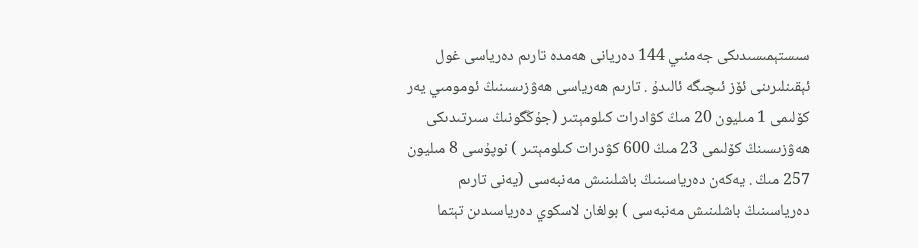سىستېمىسىدىكى جەمئىي 144 دەريانى ھەمدە تارىم دەرياسى غول ئېقىنلىرىنى ئۆز ئىچىگە ئالىدۇ . تارىم ھەرياسى ھەۋزىسىنىڭ ئومومىي يەر كۆلىمى 1 مىليون 20 مىڭ كۋادرات كىلومېتىر (جۇڭگونىڭ سىرتىدىكى ھەۋزىسىنڭ كۆلىمى 23 مىڭ 600 كۋدرات كىلومېتىر ) نوپۇسى 8 مىليون 257 مىڭ . يەكەن دەرياسىنىڭ باشلىنىش مەنبەسى (يەنى تارىم دەرياسىنىڭ باشلىنىش مەنبەسى ) بولغان لاسكوي دەرياسىدىن تېتما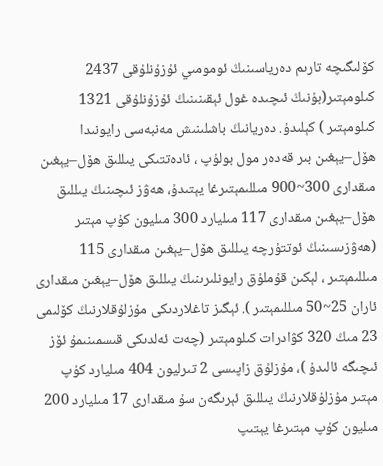كۆلىگىچە تارىم دەرياسىنىڭ ئومومىي ئۇزۇنلۇقى 2437 كىلومېتىر(بۇنىڭ ئىچىدە غول ئېقىنىنىڭ ئۇزۇنلۇقى 1321 كىلومېتىر ) كېلىدۇ. دەريانىڭ باشلىنىش مەنبەسى رايونىدا ھۆل–يېغىن بىر قەدەر مول بولۇپ ، ئادەتتىكى يىللىق ھۆل–يېغىن مىقدارى 300~900 مىللىمېتىرغا يېتىدۇ، ھەۋز ئىچىنىڭ يىللىق ھۆل–يېغىن مىقدارى 117 مىليارد 300 مىليون كۇپ مېتىر (ھەۋزىسىنىڭ ئوتتۇرچە يىللىق ھۆل–يېغىن مىقدارى 115 مىللىمېتىر ، لېكىن قۇملۇق رايونلىرىنىڭ يىللىق ھۆل–يېغىن مىقدارى ئاران 25~50 مىللىمېتىر ). ئېگىز تاغلاردىكى مۇزلۇقلارنىڭ كۆلىمى 23 مىڭ 320 كۋادرات كىلومېتىر (چەت ئەلدىكى قىسمىنىمۇ ئۆز ئىچىگە ئالىدۇ )، مۇزلۇق زاپىسى 2 تىرليون 404 مىليارد كۇپ مېتىر مۇزلۇقلارنىڭ يىللىق ئېرىگەن سۇ مىقدارى 17 مىليارد 200 مىليون كۇپ مېتىرغا يېتىپ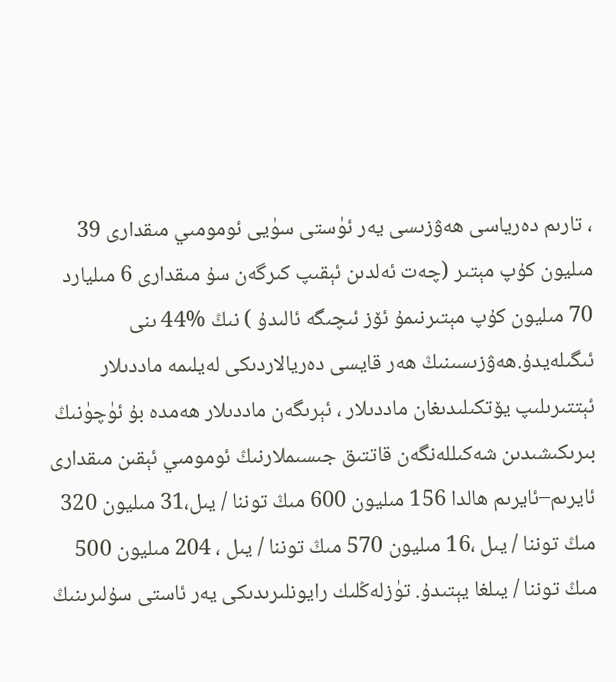، تارىم دەرياسى ھەۋزىسى يەر ئۈستى سۈيى ئومومىي مىقدارى 39 مىليون كۇپ مېتىر (چەت ئەلدىن ئېقىپ كىرگەن سۇ مىقدارى 6 مىليارد 70 مىليون كۇپ مېتىرنىمۇ ئۆز ئىچىگە ئالىدۇ ) نىڭ %44 ىنى ئىگىلەيدۇ.ھەۋزىسىنىڭ ھەر قايسى دەريالاردىكى لەيلىمە ماددىلار ئېتتىرىلىپ يۆتكىلىدىغان ماددىلار ، ئېرىگەن ماددىلار ھەمدە بۇ ئۈچۈنىڭ بىرىكىشىدىن شەكىللەنگەن قاتتىق جىسىملارنىڭ ئومومىي ئېقىن مىقدارى ئايرىم–ئايرىم ھالدا 156 مىليون 600 مىڭ توننا / يىل،31 مىليون 320 مىڭ توننا / يىل ،16 مىليون 570 مىڭ توننا / يىل ، 204 مىليون 500 مىڭ توننا / يىلغا يېتىدۇ. تۈزلەڭلىك رايونلىرىدىكى يەر ئاستى سۇلىرىنىڭ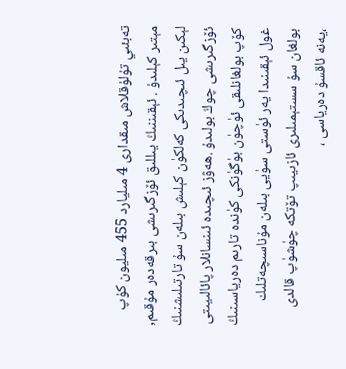تەبئىي تۇلۇقلاش مىقدارى 4 مىليارد 455 مىليون كۇپ مېتىر كېلىدۇ . ئېقىننىڭ يىللىق ئۆزگىرىشى بىرقەدەر مۇقىم, لېكىن يىل ئىچىدىكى كەلكۈن كېلىش بىلەن سۇ تارتىلىشنىڭ ئۆزگىرىشى چوڭ بولىدۇ .ھەۋز ئىچىدە ئىنسانلار پائالىيىتى كۆپ بولغانلىقى ئۈچۈن بۈگۈنكى كۈندە تارىم دەرياسىنىڭ غول ئېقىنىدا يەر ئۈستى سۈيى بىلەن مۇناسىچەتلىك بولغان سۇ سستېمىلىرى ئازىيىپ تۆتكە چۈشۈپ قالدى ،يەنە ئاقسۇ دەرياسى ،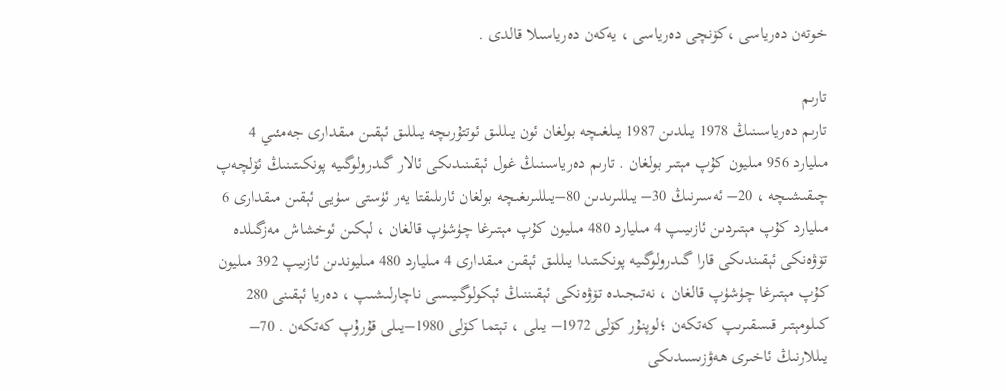خوتەن دەرياسى ،كۆنچى دەرياسى ، يەكەن دەرياسىلا قالدى .

تارىم
تارىم دەرياسىنىڭ 1978 يىلدىن 1987 يىلغىچە بولغان ئون يىللىق ئوتتۇرىچە يىللىق ئېقىن مىقدارى جەمئىي 4 مىليارد 956 مىليون كۇپ مېتىر بولغان . تارىم دەرياسىنىڭ غول ئېقىنىدىكى ئالار گىدرولوگىيە پونكىتىنىڭ ئۆلچەپ چىقىشىچە ، 20– ئەسىرنىڭ 30– يىللىرىدىن 80–يىللىرىغىچە بولغان ئارىلىقتا يەر ئۈستى سۈيى ئېقىن مىقدارى 6 مىليارد كۇپ مېتىردىن ئازىيىپ 4 مىليارد 480 مىليون كۇپ مېتىرغا چۈشۈپ قالغان ، لېكىن ئوخشاش مەزگىلدە تۆۋەنكى ئېقىندىكى قارا گىدرولوگىيە پونكىتىدا يىللىق ئېقىن مىقدارى 4 مىليارد 480 مىليوندىن ئازىيپ 392 مىليون كۇپ مېتىرغا چۈشۈپ قالغان ، نەتىجىدە تۆۋەنكى ئېقىننىڭ ئېكولوگىيىسى ناچارلىشىپ ، دەريا ئېقىنى 280 كىلومېتىر قىسقىرىپ كەتكەن ؛لوپنۇر كۆلى 1972– يىلى ، تېتما كۆلى 1980–يىلى قۇرۇپ كەتكەن . 70– يىللارنىڭ ئاخىرى ھەۋزىسىدىكى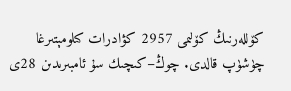كۆللەرنىڭ كۆلىمى 2957 كۋادرات كىلومېتىرغا چۈشۈپ قالدى. چوڭ–كىچىك سۇ ئامبىرىدىن 28ى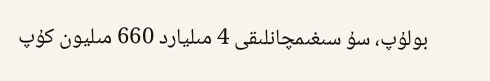بولۇپ، سۇ سىغىمچانلىقى 4 مىليارد 660 مىليون كۇپ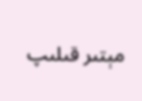مېتىر قىلىپ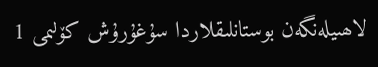لاھىيلەنگەن بوستانلىقلاردا سۇغۇرۇش كۆلىمى 1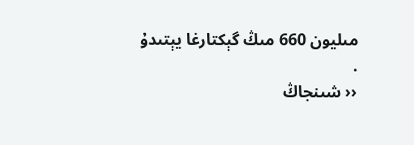مىليون 660 مىڭ گېكتارغا يېتىدۇ .
‹‹ شىنجاڭ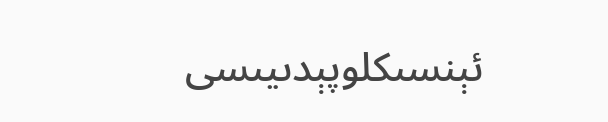ئېنسىكلوپېدىيىسى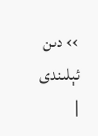›› دىن ئېلىندى
|